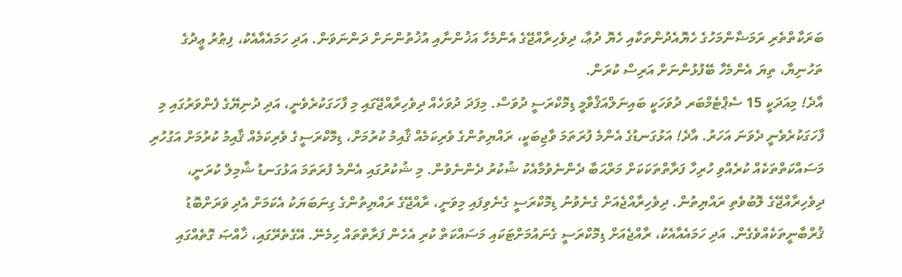ބަރަކާތްތެރި ރަމަޟާންމަހުގެ ހެޔޮއެދުންތަކާއި ހެޔޮ ދުޢާ، ދިވެހިރާއްޖޭގެ އެންމެހާ އަޚުންނާއި އުޚުތުންނަށް ދަންނަވަން. އަދި ހަމައެއާއެކު، ފިޠުރު ޢީދުގެ ތަހުނިޔާ، ތިޔަ އެންމެހާ ބޭފުޅުންނަށް އަރިސް ކުރަން.
އާދެ! މިއަދަކީ 15 ސެޕްޓެމްބަރ ދުވަހަކީ ބައިނަލްއަޤްވާމީ ޑިމޮކްރަސީ ދުވަސް. މިފަދަ ދުވަހެއް ދިވެހިރާއްޖޭގައި މި ފާހަގަކުރެވެނީ، އަދި ދުނިޔޭގެ ފެންވަރުގައި މި ފާހަގަކުރެވެނީ ދެވަނަ އަހަރު. އާދެ! އަޅުގަނޑުގެ އެންމެ ފުރަތަމަ ވާޖިބަކީ، ރައްޔިތުންގެ ވެރިކަމެއް ޤާއިމު ކުރުމަށް، ޑިމޮކްރަސީގެ ވެރިކަމެއް ޤާއިމު ކުރުމަށް އަގުހުރި މަސައްކަތްތަކެއް ކުރެއްވި ހުރިހާ ފަރާތްތަކަކަށް މަރްޙަބާ ދެންނެވުމާއެކު ޝުކުރު ދެންނެވުން. މި ޝުކުރުގައި އެންމެ ފުރަތަމަ އަޅުގަނޑު ޝާމިލް ކުރަނީ، ދިވެހިރާއްޖޭގެ ލޮބުވެތި ރައްޔިތުން. ދިވެހިރާއްޖެއަށް ގެނެވުނު ޑިމޮކްރަސީ ގެނެވިފައި މިވަނީ، ރާއްޖޭގެ ރައްޔިތުންގެ ގިނަބަޔަކު އެކަމަށް އެދި ވަރަށްބޮޑު ޤުރްބާނީތަކެއްވެގެން. އަދި ހަމައެއާއެކު، ރާއްޖެއަށް ޑިމޮކްރަސީ ގެނައުމަށްޓަކައި މަސައްކަތް ކުރި އެހެން ފަރާތްތައް ހިމެނޭ. އޭގެތެރޭގައި، ޚާއްޞަ ގޮތެއްގައި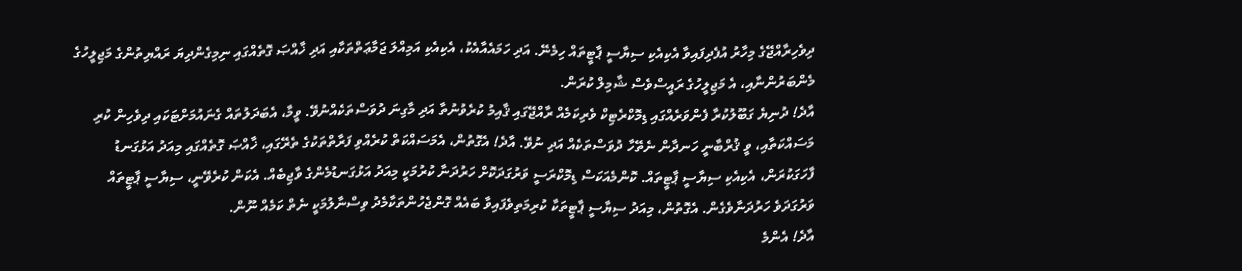ދިވެހިރާއްޖޭގެ މިހާރު އުފެދިފައިވާ އެކިއެކި ސިޔާސީ ޕާޓީތައް ހިމެނޭ. އަދި ހަމައެއާއެކު، އެކިއެކި އަމިއްލަ ޖަމާޢަތްތަކާއި އަދި ޚާއްޞަ ގޮތެއްގައި ނިމިގެންދިޔަ ރައްޔިތުންގެ މަޖިލީހުގެ މެންބަރުންނާއި، އެ މަޖިލީހުގެ ރައީސްވެސް ޝާމިލް ކުރަން.
އާދެ! ދުނިޔެ ގަބޫލުކުރާ ފެންވަރެއްގައި ޑިމޮކްރެޓިކް ވެރިކަމެއް ރާއްޖޭގައި ޤާއިމު ކުރެވުނުތާ އަދި މާގިނަ ދުވަސްތަކެއްނުވޭ. ވީމާ، އެބަދަލުތައް ގެނައުމަށްޓަކައި ދިވެހިން ކުރި މަސައްކަތާއި، ވީ ޤުރްބާނީ ހަނދާން ނެތޭހާ ދުވަސްތަކެއް އަދި ނުވޭ. އާދެ! އެގޮތުން، އެމަސައްކަތް ކުރެއްވި ފަރާތްތަކުގެ ތެރޭގައި، ޚާއްޞަ ގޮތެއްގައި މިއަދު އަޅުގަނޑު ފާހަގަކުރަން، އެކިއެކި ސިޔާސީ ޕާޓީތައް. ކޮންމެއަކަސް ޑިމޮކްރަސީ ވަރުގަދަކޮށް ހަރުދަނާ ކުރުމަކީ މިއަދު އަޅުގަނޑުމެންގެ ވާޖިބެއް. އެކަން ކުރެވޭނީ، ސިޔާސީ ޕާޓީތައް ވަރުގަދަވެ ހަރުދަނާވެގެން. އެގޮތުން، މިއަދު ސިޔާސީ ޕާޓީތަކާ ކުރިމަތިވެފައިވާ ބައެއް ގޮންޖެހުންތަކާމެދު ވިސްނާލުމަކީ ނެތް ކަމެއް ނޫން.
އާދެ! އެންމެ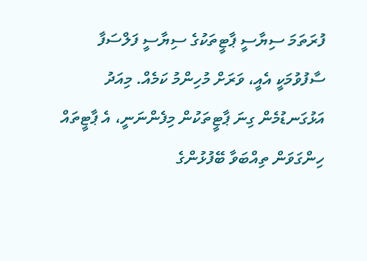ފުރަތަމަ ސިޔާސީ ޕާޓީތަކުގެ ސިޔާސީ ފަލްސަފާ ސާފުވުމަކީ އެއީ، ވަރަށް މުހިންމު ކަމެއް. މިއަދު އަޅުގަނޑުމެން ގިނަ ޕާޓީތަކުން މިފެންނަނީ، އެ ޕާޓީތައް ހިންގަވަން ތިއްބަވާ ބޭފުޅުންގެ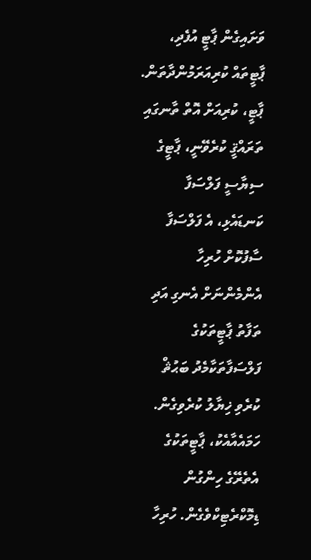ވަށައިގެން ޕާޓީ އުފެދި، ޕާޓީތައް ކުރިއަރަމުންދާތަން. ޕާޓީ، ކުރިއަށް އޮތް ތާނގައި ތަރައްޤީ ކުރެވޭނީ، ޕާޓީގެ ސިޔާސީ ފަލްސަފާ ކަނޑައެޅި، އެ ފަލްސަފާ ސާފުކޮށް ހުރިހާ އެންމެންނަށް އެނގި އަދި ތަފާތު ޕާޓީތަކުގެ ފަލްސަފާތަކާމެދު ބަޙުޘް ކުރެވި ޚިޔާލު ކުރެވިގެން. ހަމައެއާއެކު، ޕާޓީތަކުގެ އެތެރޭގެ ހިންގުން ޑިމޮކްރެޓިކްވެގެން. ހުރިހާ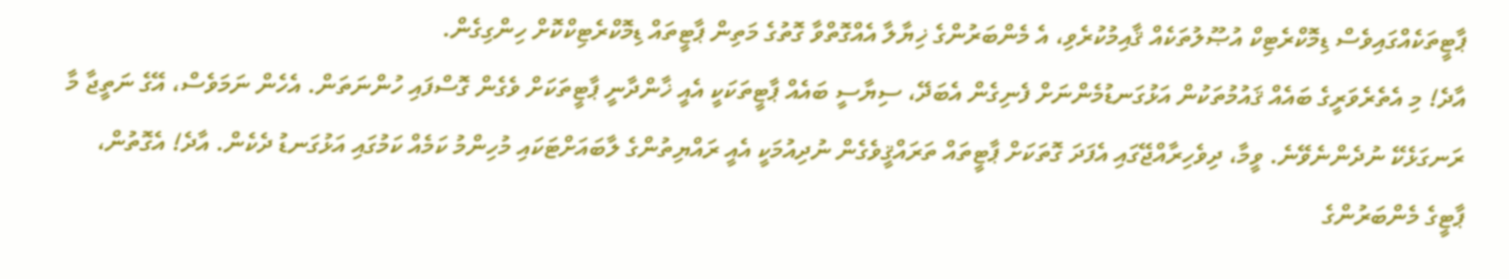ޕާޓީތަކެއްގައިވެސް ޑިމޮކްރެޓިކް އުޞޫލުތަކެއް ޤާއިމުކުރެވި، އެ މެންބަރުންގެ ޚިޔާލާ އެއްގޮތްވާ ގޮތުގެ މަތިން ޕާޓީތައް ޑިމޮކްރެޓިކްކޮށް ހިންގިގެން.
އާދެ! މި އެތެރެވަރީގެ ބައެއް ޤައުމުތަކުން އަޅުގަނޑުމެންނަށް ފެނިގެން އެބަދޭ، ސިޔާސީ ބައެއް ޕާޓީތަކަކީ އެއީ ޚާންދާނީ ޕާޓީތަކަށް ވެގެން ގޮސްފައި ހުންނަތަން. އެހެން ނަމަވެސް، އޭގެ ނަތީޖާ މާ ރަނގަޅެކޭ ނުދެންނެވޭނެ. ވީމާ، ދިވެހިރާއްޖޭގައި އެފަދަ ގޮތަކަށް ޕާޓީތައް ތަރައްޤީވެގެން ނުދިއުމަކީ އެއީ ރައްޔިތުންގެ ލާބައަށްޓަކައި މުހިންމު ކަމެއް ކަމުގައި އަޅުގަނޑު ދެކެން. އާދެ! އެގޮތުން، ޕާޓީގެ މެންބަރުންގެ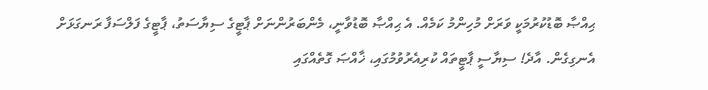ޙިއްޞާ ބޮޑުކުރުމަކީ ވަރަށް މުހިންމު ކަމެއް. އެ ޙިއްޞާ ބޮޑުވާނީ، މެންބަރުންނަށް ޕާޓީގެ ސިޔާސަތު، ޕާޓީގެ ފަލްސަފާ ރަނގަޅަށް އެނގިގެން. އާދެ! ސިޔާސީ ޕާޓީތައް ކުރިއެރުވުމުގައި، ޚާއްޞަ ގޮތެއްގައި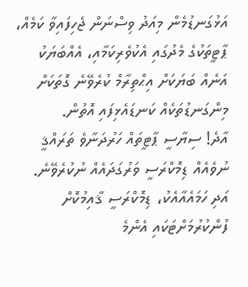އަޅުގަނޑުމެން މިއަދު ވިސްނަން ޖެހިފައިވާ ކަމެއް، ޕާޓީތަކުގެ މެދުގައި އެކުވެރިކަމާއި، އެއްބަޔަކު އަނެއް ބަޔަކަށް އިޙްތިރާމް ކުރެވޭނެ ގޮތަކަށް މިންގަނޑުތަކެއް ކަނޑައެޅިފައި އޮތުން.
އާދެ! ސިޔާސީ ޕާޓީތައް ހަރުދަނާވެ ތަރައްޤީ ނުވެއެއް ޑިމޮކްރަސީ ވަރުގަދައެއް ނުކުރެވޭނެ. އަދި ހަމައެއާއެކު، ޑިމޮކްރަސީ ޤާއިމުކޮށް ފުންކުރުމަށްޓަކައި އެންމެ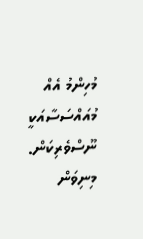މުހިންމު އެއް މުއައްސަސާއަކީ ނޫސްވެރިކަން. މިނިވަން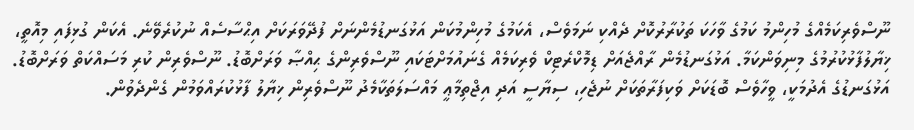ނޫސްވެރިކަމެއްގެ މުހިންމު ކަމުގެ ވާހަކަ ތަކުރާރުކޮށް ދެއްކި ނަމަވެސް، އެކަމުގެ މުހިންމުކަން އަޅުގަނޑުމެންނަށް ފުދޭވަރަކަށް އިޙްސާސެއް ނުކުރެވޭނެ. އެކަން ގުޅިފައި މިއޮތީ، ޚިޔާލުފާޅުކުރުމުގެ މިނިވަންކަމާ. އަޅުގަނޑުމެން ރާއްޖެއަށް ޑިމޮކްރެޓިކް ވެރިކަމެއް ގެނައުމަށްޓަކައި ނޫސްވެރިންގެ ޙިއްޞާ ވަރަށްބޮޑު. ނޫސްވެރިން ކުރި މަސައްކަތް ވަރަށްބޮޑު. އަޅުގަނޑުގެ އެދުމަކީ، ވީހާވެސް ބޮޑަކަށް ވަކިފަރާތަކަށް ނުޖެހި، ސިޔާސީ އަދި އިޖްތިމާޢީ މައްސަލަތަކާމެދު ނޫސްވެރިން ޚިޔާލު ފާޅުކުރައްވަމުން ގެންދެވުން.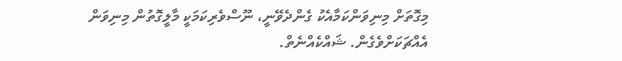މިގޮތަށް މިނިވަންކަމާއެކު ގެންދެވޭނީ، ނޫސްވެރިކަމަކީ މާލީގޮތުން މިނިވަން އެއްޗަކަށްވެގެން. ޝައްކެއްނެތް.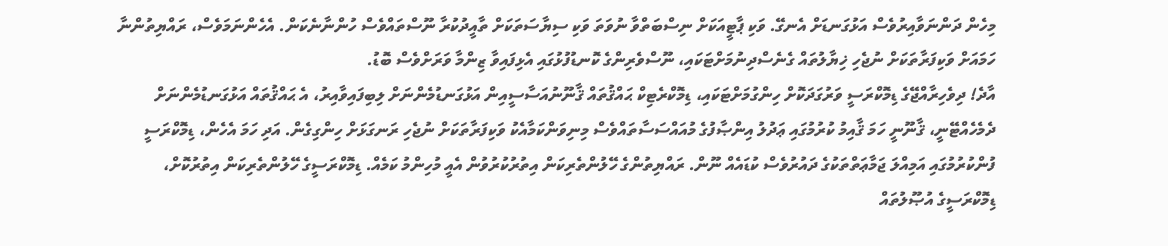މިހެން ދަންނަވާއިރުވެސް އަޅުގަނޑަށް އެނގޭ. ވަކި ޕާޓީއަކަށް ނިސްބަތްވާ ނުވަތަ ވަކި ސިޔާސަތަކަށް ތާއީދުކުރާ ނޫސްތައްވެސް ހުންނާނެކަން. އެހެންނަމަވެސް، ރައްޔިތުންނާ ހަމައަށް ވަކިފަރާތަކަށް ނުޖެހި ޚިޔާލުތައް ގެނެސްދިނުމަށްޓަކައި، ނޫސްވެރިންގެ ކޮނޑުފުޅުގައި އެޅިފައިވާ ޒިންމާ ވަރަށްވެސް ބޮޑު.
އާދެ! ދިވެހިރާއްޖޭގެ ޑިމޮކްރަސީ ވަރުގަދަކޮށް ހިންގުމަށްޓަކައި، ޑިމޮކްރެޓިކް ޙައްޤުތައް ޤާނޫނުއަސާސީއިން އަޅުގަނޑުމެންނަށް ލިބިފައިވާއިރު، އެ ޙައްޤުތައް އަޅުގަނޑުމެންނަށް ދެމެހެއްޓޭނީ، ޤާނޫނީ ހަމަ ޤާއިމު ކުރުމުގައި ޢަދުލު އިންޞާފުގެ މުއައްސަސާތައްވެސް މިނިވަންކަމާއެކު ވަކިފަރާތަކަށް ނުޖެހި ރަނގަޅަށް ހިންގިގެން. އަދި ހަމަ އެހެން، ޑިމޮކްރަސީ ފުންކުރުމުގައި އަމިއްލަ ޖަމާޢަތްތަކުގެ ދައުރުވެސް ކުޑައެއް ނޫން. ރައްޔިތުންގެ ހޭލުންތެރިކަން އިތުރުކުރުވުން އެއީ މުހިންމު ކަމެއް. ޑިމޮކްރަސީގެ ހޭލުންތެރިކަން އިތުރުކޮށް، ޑިމޮކްރަސީގެ އުޞޫލުތައް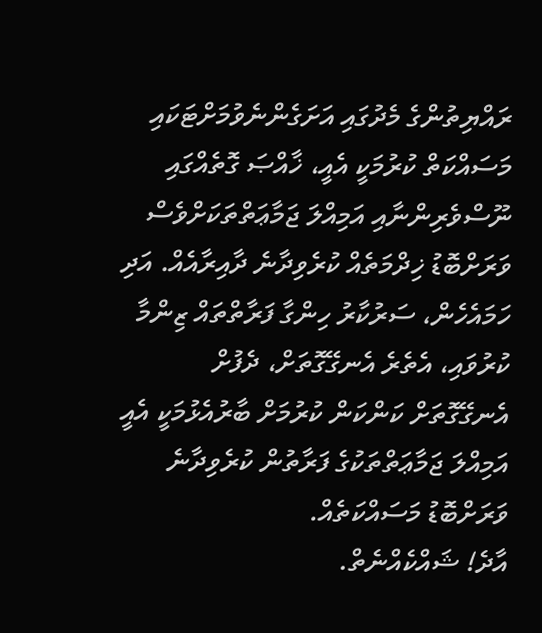ރައްޔިތުންގެ މެދުގައި އަށަގެންނެވުމަށްޓަކައި މަސައްކަތް ކުރުމަކީ އެއީ، ޚާއްޞަ ގޮތެއްގައި ނޫސްވެރިންނާއި އަމިއްލަ ޖަމާޢަތްތަކަށްވެސް ވަރަށްބޮޑު ޚިދްމަތެއް ކުރެވިދާނެ ދާއިރާއެއް. އަދި ހަމައެހެން، ސަރުކާރު ހިންގާ ފަރާތްތައް ޒިންމާ ކުރުވައި، އެތެރެ އެނގޭގޮތަށް، ދެފުށް އެނގޭގޮތަށް ކަންކަން ކުރުމަށް ބާރުއެޅުމަކީ އެއީ އަމިއްލަ ޖަމާޢަތްތަކުގެ ފަރާތުން ކުރެވިދާނެ ވަރަށްބޮޑު މަސައްކަތެއް.
އާދެ! ޝައްކެއްނެތް.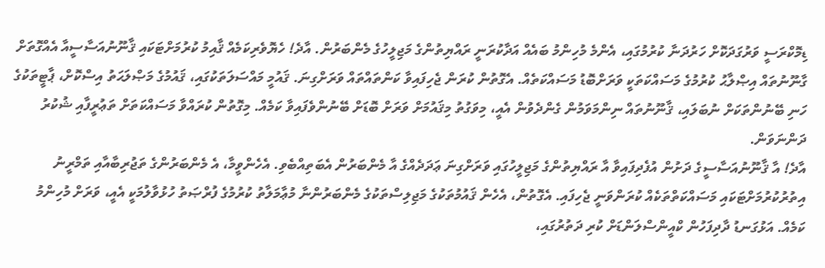ޑިމޮކްރަސީ ވަރުގަދަކޮށް ހަރުދަނާ ކުރުމުގައި، އެންމެ މުހިންމު ބައެއް އަދާކުރަނީ ރައްޔިތުންގެ މަޖިލީހުގެ މެންބަރުން. އާދެ! ހެޔޮވެރިކަމެއް ޤާއިމު ކުރުމަށްޓަކައި ޤާނޫނުއަސާސީއާ އެއްގޮތަށް ގާނޫނުތައް އިޞްލާޙު ކުރުމުގެ މަސައްކަތަކީ ވަރަށްބޮޑު މަސައްކަތެއް. އެގޮތުން ކުރަން ޖެހިފައިވާ ކަންތައްތައް ވަރަށްގިނަ. ޤައުމީ މައްސަލަތަކުގައި، ޤައުމުގެ މަޞްލަޙަތު އިސްކޮށް، ޕާޓީތަކުގެ ހަނި ބޭނުންތަކަށް ނުބަލައި، ޤާނޫނުތައް ނިންމަވަމުން ގެންދެވުން އެއީ، މިވަގުތު މިޤައުމަށް ވަރަށް ބޮޑަށް ބޭނުންވެފައިވާ ކަމެއް. މިގޮތުން ކުރައްވާ މަސައްކަތަށް ތަޢުރީފާއި ޝުކުރު ދަންނަވަން.
އާދެ! އާ ޤާނޫނުއަސާސީގެ ދަށުން އުފެދިފައިވާ އާ ރައްޔިތުންގެ މަޖިލީހުގައި ވަރަށްގިނަ ޢަދަދެއްގެ އާ މެންބަރުން އެބަތިއްބެވި. އެހެންވީމާ، އެ މެންބަރުންގެ ތަޖުރިބާއާއި ތަމްރީނު އިތުރުކުރުމަށްޓަކައި މަސައްކަތްތަކެއް ކުރަންވަނީ ޖެހިފައި. އެގޮތުން، އެހެން ޤައުމުތަކުގެ މަޖިލިސްތަކުގެ މެންބަރުންނާ މުޢާމަލާތު ކުރުމުގެ ފުރްޞަތު ހުޅުވާލުމަކީ އެއީ، ވަރަށް މުހިންމު ކަމެއް. އަޅުގަނޑު ދާދިފަހުން ކްއީންސްލަންޑަށް ކުރި ދަތުރުގައި،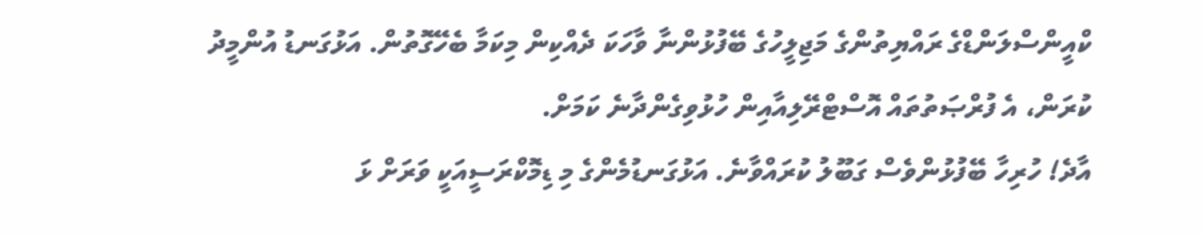ކްއީންސްލަންޑްގެ ރައްޔިތުންގެ މަޖިލީހުގެ ބޭފުޅުންނާ ވާހަކަ ދެއްކިން މިކަމާ ބެހޭގޮތުން. އަޅުގަނޑު އުންމީދު ކުރަން، އެ ފުރްޞަތުތައް އޮސްޓްރޭލިއާއިން ހުޅުވިގެންދާނެ ކަމަށް.
އާދެ! ހުރިހާ ބޭފުޅުންވެސް ގަބޫލު ކުރައްވާނެ. އަޅުގަނޑުމެންގެ މި ޑިމޮކްރަސީއަކީ ވަރަށް ޅަ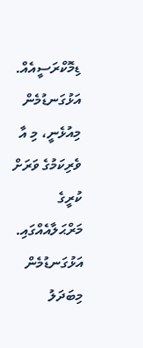ޑިމޮކްރަސީއެއް. އަޅުގަނޑުމެން މިއުޅެނީ، މި އާ ވެރިކަމުގެ ވަރަށް ކުރީގެ މަރްޙަލާއެއްގައި. އަޅުގަނޑުމެން މިބަދަލު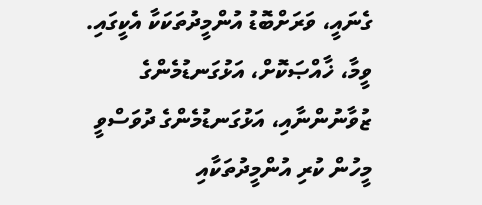ގެނައީ، ވަރަށްބޮޑު އުންމީދުތަކަކާ އެކީގައި. ވީމާ، ޚާއްޞަކޮށް، އަޅުގަނޑުމެންގެ ޒުވާނުންނާއި، އަޅުގަނޑުމެންގެ ދުވަސްވީ މީހުން ކުރި އުންމީދުތަކާއި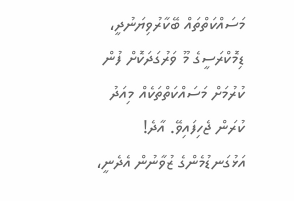މަސައްކަތްތައް ބޭކާރުވިޔަނުދީ، ޑިމޮކްރަސީގެ މޫ ވަރުގަދަކޮށް ފުން ކުރުމަށް މަސައްކަތްތަކެއް މިއަދު ކުރަން ޖެހިފައިވޭ. އާދެ! އަޅުގަނޑުމެންގެ ޒުވާނުން އެދެނީ،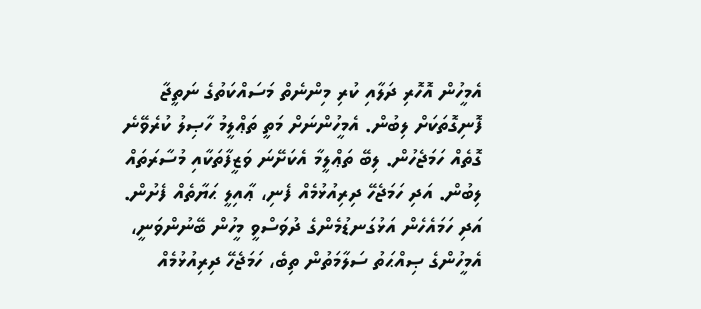އެމީހުން އޮހޮރި ދަލާއި ކުރި މިންނެތް މަސައްކަތުގެ ނަތީޖާ ފޮނިގޮތަކަށް ލިބުން. އެމީހުންނަށް މަތީ ތަޢްލީމު ހާޞިލު ކުރެވޭނެ ގޮތެއް ހަމަޖެހުން. ލިބޭ ތަޢްލީމާ އެކަށޭނަ ވަޒީފާތަކާއި މުސާރަތައް ލިބުން. އަދި ހަމަޖެހޭ ދިރިއުޅުމެއް ފެނި، ޢާއިލީ ޙަޔާތެއް ފެށުން. އަދި ހަމައެހެން އަޅުގަނޑުމެންގެ ދުވަސްވީ މީހުން ބޭނުންވަނީ، އެމީހުންގެ ޞިއްޙަތު ސަލާމަތުން ތިބެ، ހަމަޖެހޭ ދިރިއުޅުމެއް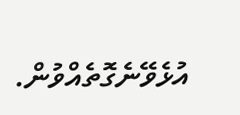އުޅެވޭނެގޮތެއްވުން.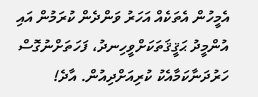އެމީހުން އެތަކެއް އަހަރު ވަންދެން ކުރަމުން އައި އުންމީދު ޙަޤީޤަތަކަށްވީހިނދު، ފަހަތަށްނުގޮސް ހަރުދަނާކަމާއެކު ކުރިއަށްދިއުން. އާދެ!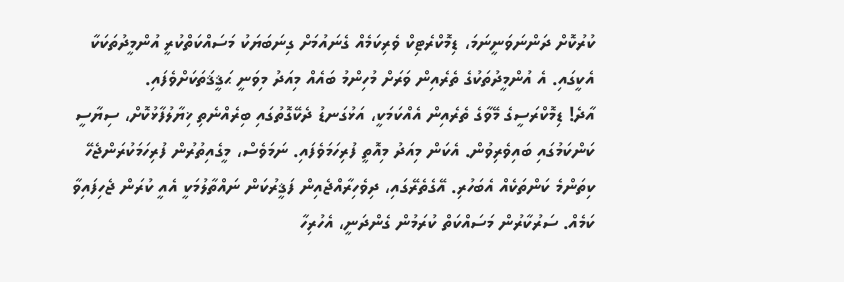ކުރުކޮށް ދަންނަވަނީނަމަ، ޑިމޮކްރެޓިކް ވެރިކަމެއް ގެނައުމަށް ގިނަބަޔަކު މަސައްކަތްކުރީ އުންމީދުތަކަކާ އެކީގައި. އެ އުންމީދުތަކުގެ ތެރެއިން ވަރަށް މުހިންމު ބައެއް މިއަދު މިވަނީ ޙަޤީޤަތަކަށްވެފައި.
އާދެ! ޑިމޮކްރަސީގެ މޭވާގެ ތެރެއިން އެއްކަމަކީ، އަޅުގަނޑު ދެކޭގޮތުގައި ބިރެއްނެތި ޚިޔާލުފާޅުކޮށް، ސިޔާސީ ކަންކަމުގައި ބައިވެރިވުން. އެކަން މިއަދު މިއޮތީ ފުރިހަމަވެފައި. ނަމަވެސް، މީގެއިތުރުން ފުރިހަމަކުރަންޖެހޭ ކިތަންމެ ކަންތަކެއް އެބަހުރި. އޭގެތެރޭގައި، ދިވެހިރާއްޖެއިން ފަޤީރުކަން ނައްތާލުމަކީ އެއީ ކުރަން ޖެހިފައިވާ ކަމެއް. ސަރުކާރުން މަސައްކަތް ކުރަމުން ގެންދަނީ، އެހުރިހާ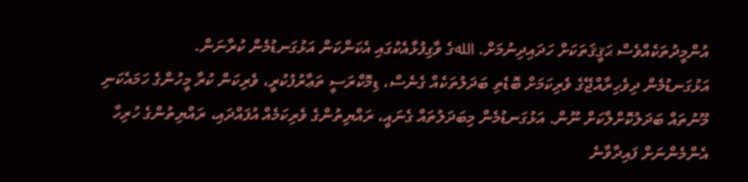އުންމީދުތަކެއްވެސް ޙަޤީޤަތަކަށް ހަދައިދިނުމަށް. اللهގެ ވާގިފުޅާއެކުގައި އެކަންކަން އަޅުގަނޑުމެން ކުރާނަން.
އަޅުގަނޑުމެން ދިވެހިރާއްޖޭގެ ވެރިކަމަށް ބޮޑެތި ބަދަލުތަކެއް ގެނެސް، ޑިމޮކްރަސީ ތަޢާރުފުކުރީ، ވެރިކަން ކުރާ މީހުންގެ ހަމައެކަނި މޫނުތައް ބަދަލުކޮށްލާކަށް ނޫން. އަޅުގަނޑުމެން މިބަދަލުތައް ގެނައީ، ރައްޔިތުންގެ ވެރިކަމެއް އުފައްދައި، ރައްޔިތުންގެ ހުރިހާ އެންމެންނަށް ފައިދާވާނެ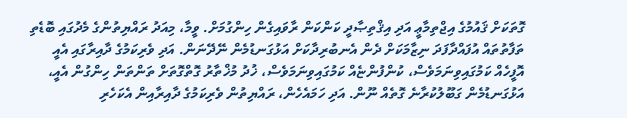ގޮތަކަށް ޤައުމުގެ އިޖްތިމާޢީ އަދި އިޤްތިޞާދީ ކަންކަން ރާވައިގެން ހިންގުމަށް. ވީމާ، މިއަދު ރައްޔިތުންގެ މެދުގައި ބޮޑެތި ތަފާތުތައް އުފައްދާފަދަ ނިޒާމަކަށް ދެން އެނބުރިދާކަށް އަޅުގަނޑުމެން ނޭދޭނަން. އަދި ވެރިކަމުގެ ދާއިރާގައި އެއީ އޮފީހެއް ކަމުގައިވިނަމަވެސް، ކުންފުންޏެއް ކަމުގައިވިނަމަވެސް، ޚުދު މުޚްތާރު ގޮތްގޮތަށް ތަންތަން ހިންގުން އެއީ، އަޅުގަނޑުމެން ގަބޫލުކުރާނެ ގޮތެއް ނޫން. އަދި ހަމައެހެން، ރައްޔިތުން ވެރިކަމުގެ ދާއިރާއިން އެކަހެރި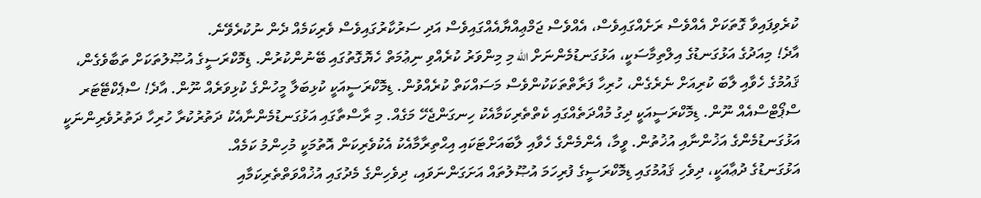ކުރެވިފައިވާ ގޮތަކަށް އެއްވެސް ރަށެއްގައިވެސް، އެއްވެސް ޖަމްޢިއްޔާއެއްގައިވެސް އަދި ސަރުކާރުގައިވެސް ވެރިކަމެއް ދެން ނުކުރެވޭނެ.
އާދެ! މިއަދުގެ އަޅުގަނޑުގެ އިލްތިމާސަކީ، އަޅުގަނޑުމެންނަށް الله މި މިންވަރު ކުރެއްވި ނިޢުމަތް ހެޔޮގޮތުގައި ބޭނުންކުރުން. ޑިމޮކްރަސީގެ އުޞޫލުތަކަށް ތަބާވެގެން، ޤައުމުގެ ހެވާއި ލާބަ ކުރިއަށް ނެރެގެން، ހުރިހާ ފަރާތްތަކަކުންވެސް މަސައްކަތް ކުރެއްވުން. ޑިމޮކްރަސީއަކީ ކުޅިބަލާ މީހުންގެ ކުޅިވަރެއް ނޫން. އާދެ! ސްޕެކްޓޭޓަރ ސްޕޯޓްސްއެއް ނޫން. ޑިމޮކްރަސީއަކީ ދިގު މުއްދަތެއްގައި ކެތްތެރިކަމާއެކު ހިނގަންޖެހޭ މަގެއް. މި ރާސްތާގައި އަޅުގަނޑުމެންނާއެކު ދަތުރުކުރާ ހުރިހާ ދަތުރުވެރިންނަކީ އަޅުގަނޑުމެންގެ އަޚުންނާއި އުޚުތުން. ވީމާ، އެންމެންގެ ހެވާއި ލާބައަށްޓަކައި އިޙްތިރާމާއެކު އެކުވެރިކަން އޮތުމަކީ މުހިންމު ކަމެއް.
އަޅުގަނޑުގެ ދުޢާއަކީ، ދިވެހި ޤައުމުގައި ޑިމޮކްރަސީގެ ފުރިހަމަ އުޞޫލުތައް އަށަގަންނަވައި، ދިވެހިންގެ މެދުގައި އުޚުއްވަތްތެރިކަމާއި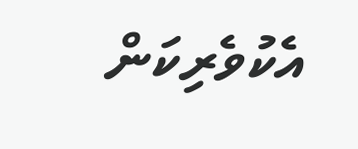އެކުވެރިކަން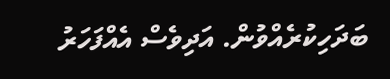ބަދަހިކުރެއްވުން. އަދިވެސް އެއްފަހަރު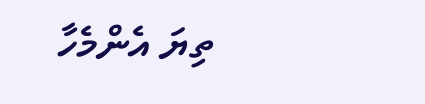ތިޔަ އެންމެހާ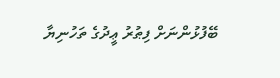ބޭފުޅުންނަށް ފިޠުރު ޢީދުގެ ތަހުނިޔާ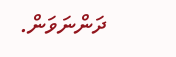ދަންނަވަން.